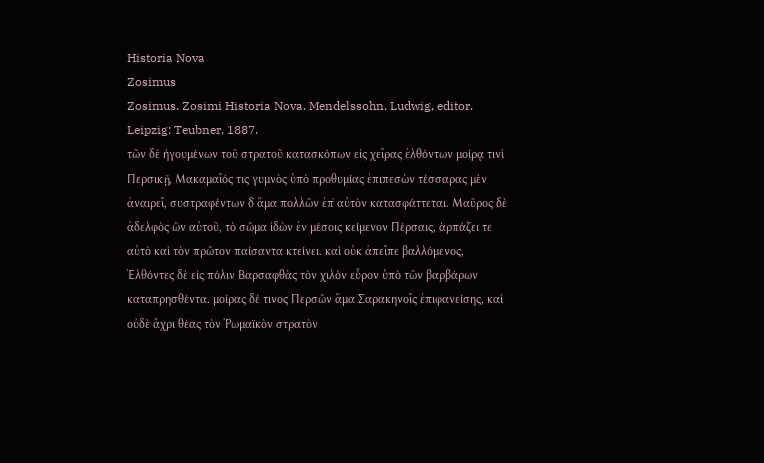Historia Nova
Zosimus
Zosimus. Zosimi Historia Nova. Mendelssohn, Ludwig, editor. Leipzig: Teubner, 1887.
τῶν δὲ ἡγουμένων τοῦ στρατοῦ κατασκόπων εἰς χεῖρας ἐλθόντων μοίρᾳ τινὶ Περσικῇ, Μακαμαῖός τις γυμνὸς ὑπὸ προθυμίας ἐπιπεσὼν τέσσαρας μὲν ἀναιρεῖ, συστραφέντων δ̓ ἅμα πολλῶν ἐπ̓ αὐτὸν κατασφάττεται. Μαῦρος δὲ ἀδελφὸς ὢν αὐτοῦ, τὸ σῶμα ἰδὼν ἐν μέσοις κείμενον Πέρσαις, ἁρπάζει τε αὐτὸ καὶ τὸν πρῶτον παίσαντα κτείνει. καὶ οὐκ ἀπεῖπε βαλλόμενος,
Ἐλθόντες δὲ εἰς πόλιν Βαρσαφθὰς τὸν χιλὸν εὗρον ὑπὸ τῶν βαρβάρων καταπρησθέντα. μοίρας δέ τινος Περσῶν ἅμα Σαρακηνοῖς ἐπιφανείσης, καὶ οὐδὲ ἄχρι θέας τὸν Ῥωμαϊκὸν στρατὸν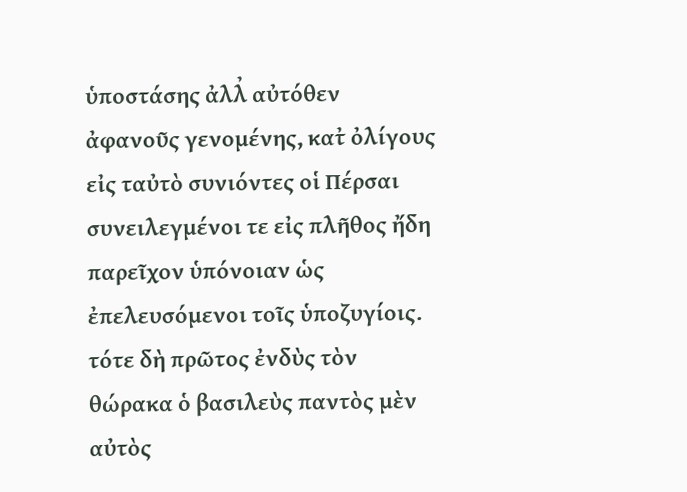ὑποστάσης ἀλλ̓ αὐτόθεν ἀφανοῦς γενομένης, κατ̓ ὀλίγους εἰς ταὐτὸ συνιόντες οἱ Πέρσαι συνειλεγμένοι τε εἰς πλῆθος ἤδη παρεῖχον ὑπόνοιαν ὡς ἐπελευσόμενοι τοῖς ὑποζυγίοις.
τότε δὴ πρῶτος ἐνδὺς τὸν θώρακα ὁ βασιλεὺς παντὸς μὲν αὐτὸς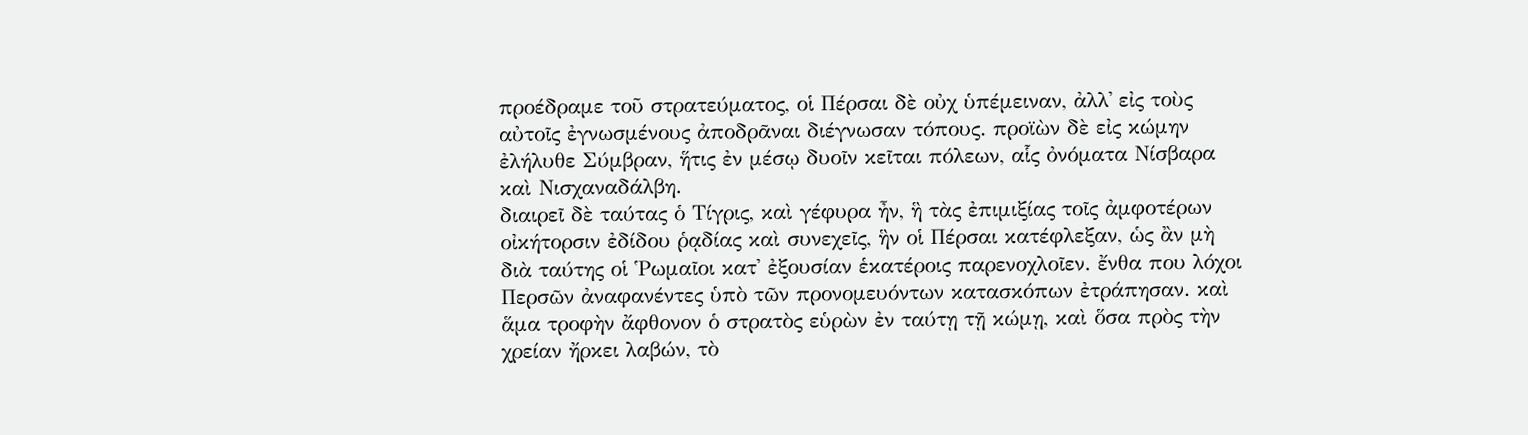προέδραμε τοῦ στρατεύματος, οἱ Πέρσαι δὲ οὐχ ὑπέμειναν, ἀλλ̓ εἰς τοὺς αὐτοῖς ἐγνωσμένους ἀποδρᾶναι διέγνωσαν τόπους. προϊὼν δὲ εἰς κώμην ἐλήλυθε Σύμβραν, ἥτις ἐν μέσῳ δυοῖν κεῖται πόλεων, αἷς ὀνόματα Νίσβαρα καὶ Νισχαναδάλβη.
διαιρεῖ δὲ ταύτας ὁ Τίγρις, καὶ γέφυρα ἦν, ἣ τὰς ἐπιμιξίας τοῖς ἀμφοτέρων οἰκήτορσιν ἐδίδου ῥᾳδίας καὶ συνεχεῖς, ἣν οἱ Πέρσαι κατέφλεξαν, ὡς ἂν μὴ διὰ ταύτης οἱ Ῥωμαῖοι κατ̓ ἐξουσίαν ἑκατέροις παρενοχλοῖεν. ἔνθα που λόχοι Περσῶν ἀναφανέντες ὑπὸ τῶν προνομευόντων κατασκόπων ἐτράπησαν. καὶ ἅμα τροφὴν ἄφθονον ὁ στρατὸς εὑρὼν ἐν ταύτῃ τῇ κώμῃ, καὶ ὅσα πρὸς τὴν χρείαν ἤρκει λαβών, τὸ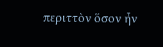περιττὸν ὅσον ἦν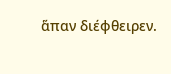ἅπαν διέφθειρεν.